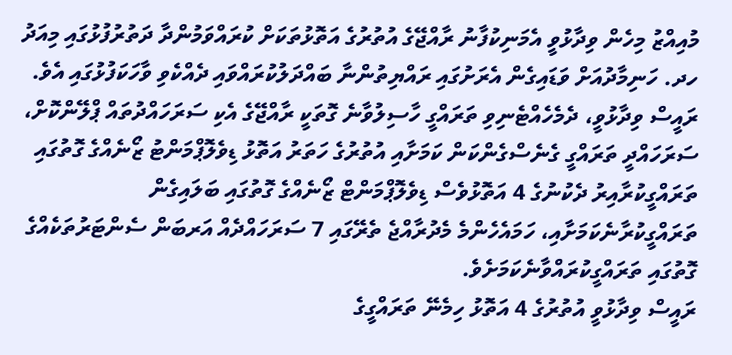މުއިއްޒު މިހެން ވިދާޅުވީ އެމަނިކުފާނު ރާއްޖޭގެ އުތުރުގެ އަތޮޅުތަކަށް ކުރައްވަމުންދާ ދަތުރުފުޅުގައި މިއަދު ހދ. ހަނިމާދުއަށް ވަޑައިގެން އެރަށުގައި ރައްޔިތުންނާ ބައްދަލުކުރައްވައި ދެއްކެވި ވާހަކަފުޅުގައި އެވެ.
ރައީސް ވިދާޅުވީ، ދެމެހެއްޓެނިވި ތަރައްގީ ހާސިލުވާނެ ގޮތަކީ ރާއްޖޭގެ އެކި ސަރަހައްދުތައް ޕްލޭންކޮށް، ސަރަހައްދީ ތަރައްގީ ގެނެސްގެންކަން ކަމަށާއި އުތުރުގެ ހަތަރު އަތޮޅު ޑިވެލޮޕްމަންޓު ޒޯނެއްގެ ގޮތުގައި ތަރައްގީކުރާއިރު ދެކުނުގެ 4 އަތޮޅުވެސް ޑިވެލޮޕްމަންޓް ޒޯނެއްގެ ގޮތުގައި ބަލައިގެން ތަރައްގީކުރާނެކަމަށާއި، ހަމައެހެންމެ މެދުރާއްޖެ ތެރޭގައި 7 ސަރަހައްދެއް އަރބަން ސެންޓަރުތަކެއްގެ ގޮތުގައި ތަރައްގީކުރައްވާނެކަމަށެވެ.
ރައީސް ވިދާޅުވީ އުތުރުގެ 4 އަތޮޅު ހިމެނޭ ތަރައްގީގެ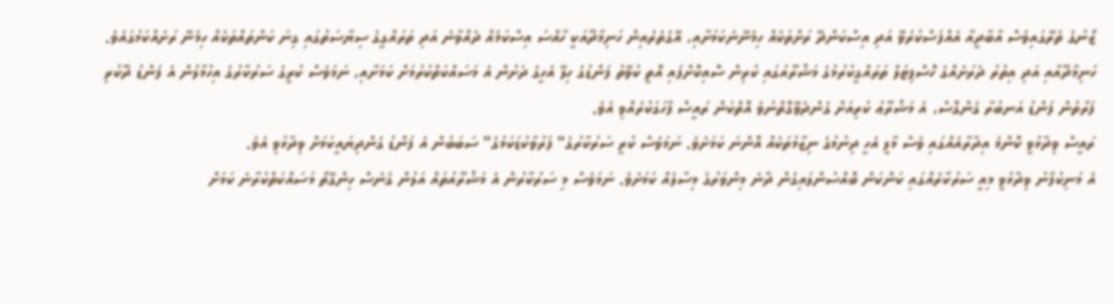ޒޯނުގެ ތެރޭގައިވެސް އާބާދީއާ އެއްފަސްކުރެވޭ އަދި އިސްކަންދޭ ރަށްތަކެއް ހިމެނޭނެކަމަށާއި، އޭގެތެރެއިން ހަނިމާދޫއަކީ ހާއްސަ އިސްކަމެއް ދެއްވާނެ އަދި ތަރައްގީގެ ސިޔާސަތުގައި ގިނަ ކަންތައްތަކެއް ހިމެނޭ ރަށެއްކަމުގައެވެ.
ހަނިމާދޫއާއި އަދި އިތުރު ދެރަށެއްގެ ހޮސްޕިޓަލް ތަރައްގީކުރުމުގެ މަޝްރޫއުގައި ކުރިން ސޮއިކޮށްފައި އޮތީ ކުވޭތު ފަންޑުގެ ހިލޭ އެހީގެ ދަށުން އެ މަސައްކަތްކުރުމަށް ކަމަށާއި، ނަމަވެސް ކުރީގެ ސަރުކާރުގެ އިހުމާލުން އެ ފަންޑު ދޫކުރި ފަރާތުން ފަންޑު އަނބުރާ ގެންގޮސް، އެ މަޝްރޫޢު ކުރިއަށް ގެންދެވޭގޮތްނުވެ އޮތްކަން ރައީސް ފާހަގަކުރެއްވި އެވެ.
ރައީސް ވިދާޅުވީ ކޮންމެ އިދާރާއެއްގައި ވެސް މާލީ އެހީ ދިނުމުގެ ނިޒާމުތަކެއް އޮންނަ ކަމަށެވެ. ނަމަވެސް ކުރީ ސަރުކާރުގެ" ފަރުވާކުޑަކަމުގެ" ސަބަބުން އެ ފަންޑު ގެންދިޔައީކަމަށް ވިދާޅުވި އެވެ.
އެ މަނިކުފާނު ވިދާޅުވީ މިއީ ސަރުކާރެއްގައި ކަންކަން ބޮއްސުންލައިގެން ދާނެ މިންވަރުގެ މިސާލެއް ކަމަށެވެ. ނަމަވެސް މި ސަރުކާރުން އެ މަޝްރޫއުތައް އަލުން ގެނެސް ހިންގޭތޯ މަސައްކަތްކުރާނެ ކަމަށް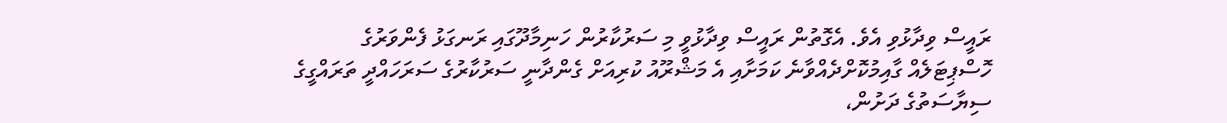ރައީސް ވިދާޅުވި އެވެ. އެގޮތުން ރައީސް ވިދާޅުވީ މި ސަރުކާރުން ހަނިމާދޫގައި ރަނގަޅު ފެންވަރުގެ ހޮސްޕިޓަލެއް ގާއިމުކޮށްދެއްވާނެ ކަމަށާއި އެ މަޝްރޫއު ކުރިއަށް ގެންދާނީ ސަރުކާރުގެ ސަރަހައްދީ ތަރައްގީގެ ސިޔާސަތުގެ ދަށުން،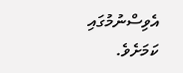އެވިސްނުމުގައި ކަމަށެވެ.